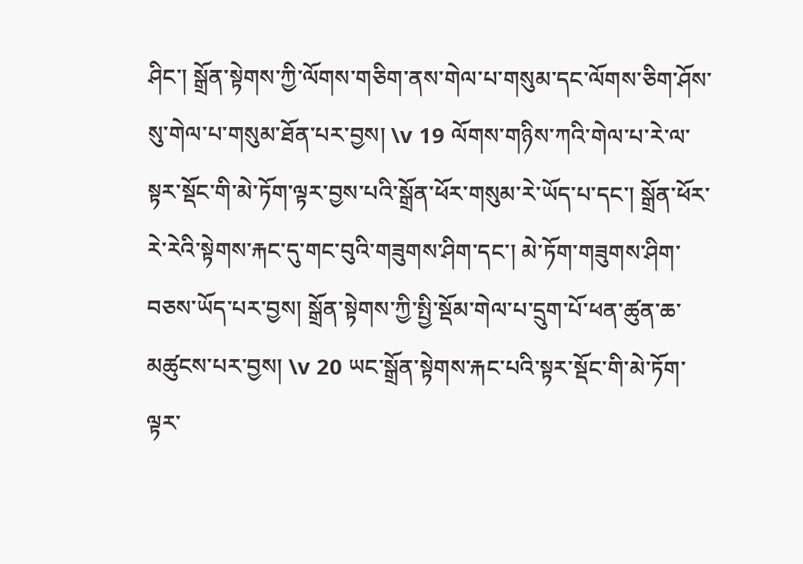ཤིང་། སྒྲོན་སྟེགས་ཀྱི་ལོགས་གཅིག་ནས་གེལ་པ་གསུམ་དང་ལོགས་ཅིག་ཤོས་སུ་གེལ་པ་གསུམ་ཐོན་པར་བྱས། \v 19 ལོགས་གཉིས་ཀའི་གེལ་པ་རེ་ལ་སྟར་སྡོང་གི་མེ་ཏོག་ལྟར་བྱས་པའི་སྒྲོན་ཕོར་གསུམ་རེ་ཡོད་པ་དང་། སྒྲོན་ཕོར་རེ་རེའི་སྟེགས་རྐང་དུ་གང་བུའི་གཟུགས་ཤིག་དང་། མེ་ཏོག་གཟུགས་ཤིག་བཅས་ཡོད་པར་བྱས། སྒྲོན་སྟེགས་ཀྱི་སྤྱི་སྡོམ་གེལ་པ་དྲུག་པོ་ཕན་ཚུན་ཆ་མཚུངས་པར་བྱས། \v 20 ཡང་སྒྲོན་སྟེགས་རྐང་པའི་སྟར་སྡོང་གི་མེ་ཏོག་ལྟར་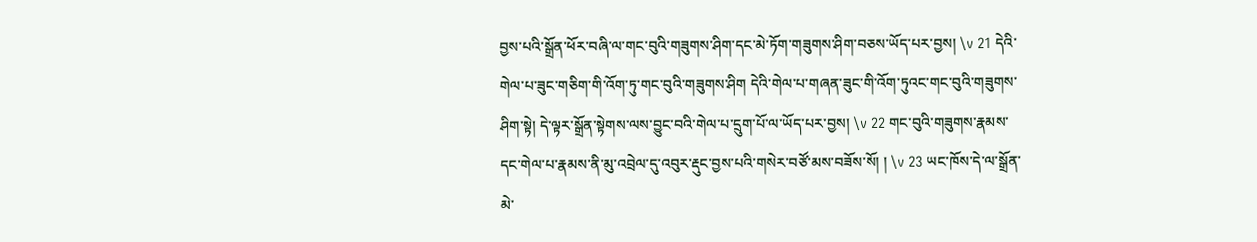བྱས་པའི་སྒྲོན་ཕོར་བཞི་ལ་གང་བུའི་གཟུགས་ཤིག་དང་མེ་ཏོག་གཟུགས་ཤིག་བཅས་ཡོད་པར་བྱས། \v 21 དེའི་གེལ་པ་ཟུང་གཅིག་གི་འོག་ཏུ་གང་བུའི་གཟུགས་ཤིག དེའི་གེལ་པ་གཞན་ཟུང་གི་འོག་ཏུའང་གང་བུའི་གཟུགས་ཤིག་སྟེ། དེ་ལྟར་སྒྲོན་སྟེགས་ལས་བྱུང་བའི་གེལ་པ་དྲུག་པོ་ལ་ཡོད་པར་བྱས། \v 22 གང་བུའི་གཟུགས་རྣམས་དང་གེལ་པ་རྣམས་ནི་མུ་འབྲེལ་དུ་འབུར་རྡུང་བྱས་པའི་གསེར་བཙོ་མས་བཟོས་སོ། ། \v 23 ཡང་ཁོས་དེ་ལ་སྒྲོན་མེ་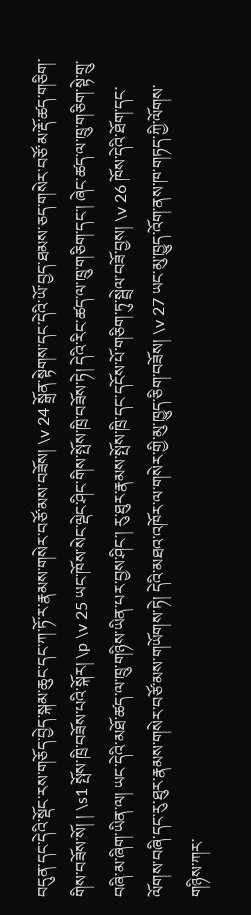བདུན་དང་དེའི་སྡོང་རས་གཅོད་བྱེད་སྐམ་ཆུང་དང་ཀ་ཏོ་ར་རྣམས་གསེར་བཙོ་མས་བཟོས། \v 24 སྒྲོན་སྟེགས་དང་དེའི་ཡོ་བྱད་ཐམས་ཅད་གསེར་བཙོ་མ་རྡོ་ཚད་གཅིག་གིས་བཟོས་སོ། ། \s1 སྤོས་ཁྲི་བཟོས་པའི་སྐོར། \p \v 25 ཡང་ཁོས་སེང་ལྡེང་ཤིང་གིས་སྤོས་ཁྲི་བཟོས་ཏེ། དེའི་རིང་ཚད་ལ་ཁྲུ་གཅིག་དང་། ཞེང་ཚད་ལ་ཁྲུ་གཅིག་སྟེ་གྲུ་བཞི་མ་ཞིག་ཡིན་ལ། ཡང་དེའི་མཐོ་ཚད་ལ་ཁྲུ་གཉིས་ཡིན་པར་བྱས་ཤིང་། རུ་ཐུར་རྣམས་སྤོས་ཁྲི་དང་དངོས་པོ་གཅིག་ཏུ་སྦྲེལ་བཟོ་བྱས། \v 26 ཁོས་དེའི་ཐོག་དང་ལོགས་བཞི་དང་རུ་ཐུར་རྣམས་གསེར་བཙོ་མས་གཡོགས་ཏེ། དེའི་མཐའ་འཁོར་ལ་གསེར་གྱི་མུ་ཁྱུད་ཅིག་བཟོས། \v 27 ཡང་མུ་ཁྱུད་འོག་ནས་ཁ་གཏད་ཀྱི་ལོགས་གཉིས་ཀར་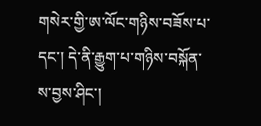གསེར་གྱི་ཨ་ལོང་གཉིས་བཟོས་པ་དང་། དེ་ནི་རྒྱུག་པ་གཉིས་བསྐོན་ས་བྱས་ཤིང་།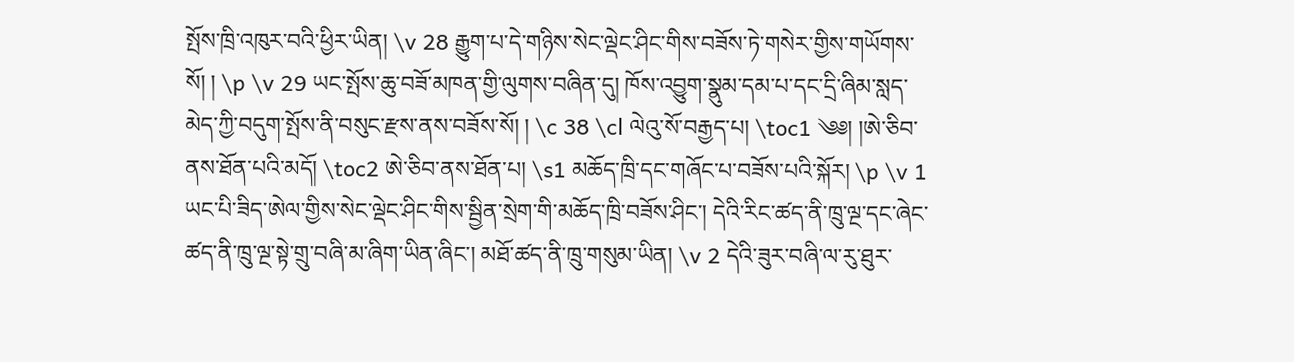སྤོས་ཁྲི་འཁུར་བའི་ཕྱིར་ཡིན། \v 28 རྒྱུག་པ་དེ་གཉིས་སེང་ལྡེང་ཤིང་གིས་བཟོས་ཏེ་གསེར་གྱིས་གཡོགས་སོ། ། \p \v 29 ཡང་སྤོས་ཆུ་བཟོ་མཁན་གྱི་ལུགས་བཞིན་དུ། ཁོས་འབྱུག་སྣུམ་དམ་པ་དང་དྲི་ཞིམ་སླད་མེད་ཀྱི་བདུག་སྤོས་ནི་བསུང་རྫས་ནས་བཟོས་སོ། ། \c 38 \cl ལེའུ་སོ་བརྒྱད་པ། \toc1 ༄༅། །ཨེ་ཅིབ་ནས་ཐོན་པའི་མདོ། \toc2 ཨེ་ཅིབ་ནས་ཐོན་པ། \s1 མཆོད་ཁྲི་དང་གཞོང་པ་བཟོས་པའི་སྐོར། \p \v 1 ཡང་པི་ཟིད་ཨེལ་གྱིས་སེང་ལྡེང་ཤིང་གིས་སྦྱིན་སྲེག་གི་མཆོད་ཁྲི་བཟོས་ཤིང་། དེའི་རིང་ཚད་ནི་ཁྲུ་ལྔ་དང་ཞེང་ཚད་ནི་ཁྲུ་ལྔ་སྟེ་གྲུ་བཞི་མ་ཞིག་ཡིན་ཞིང་། མཐོ་ཚད་ནི་ཁྲུ་གསུམ་ཡིན། \v 2 དེའི་ཟུར་བཞི་ལ་རུ་ཐུར་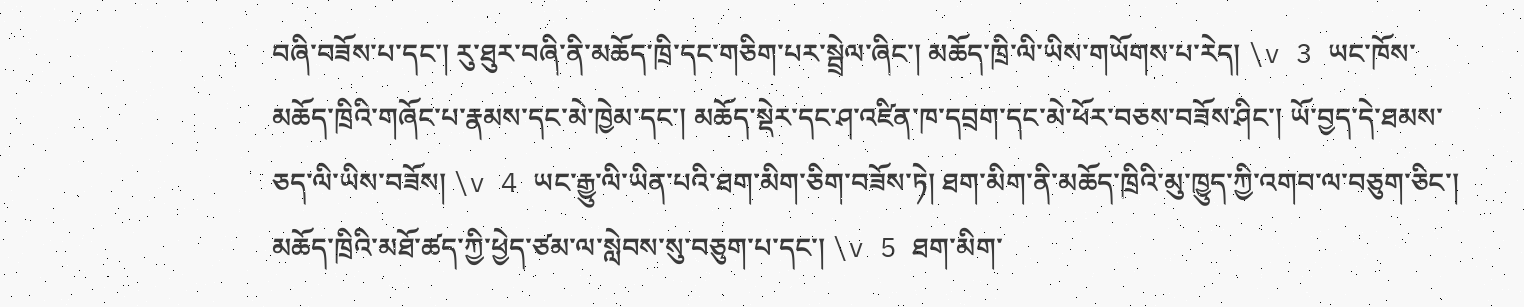བཞི་བཟོས་པ་དང་། རུ་ཐུར་བཞི་ནི་མཆོད་ཁྲི་དང་གཅིག་པར་སྦྲེལ་ཞིང་། མཆོད་ཁྲི་ལི་ཡིས་གཡོགས་པ་རེད། \v 3 ཡང་ཁོས་མཆོད་ཁྲིའི་གཞོང་པ་རྣམས་དང་མེ་ཁྱེམ་དང་། མཆོད་སྡེར་དང་ཤ་འཛིན་ཁ་དབྲག་དང་མེ་ཕོར་བཅས་བཟོས་ཤིང་། ཡོ་བྱད་དེ་ཐམས་ཅད་ལི་ཡིས་བཟོས། \v 4 ཡང་རྒྱུ་ལི་ཡིན་པའི་ཐག་མིག་ཅིག་བཟོས་ཏེ། ཐག་མིག་ནི་མཆོད་ཁྲིའི་མུ་ཁྱུད་ཀྱི་འགབ་ལ་བཅུག་ཅིང་། མཆོད་ཁྲིའི་མཐོ་ཚད་ཀྱི་ཕྱེད་ཙམ་ལ་སླེབས་སུ་བཅུག་པ་དང་། \v 5 ཐག་མིག་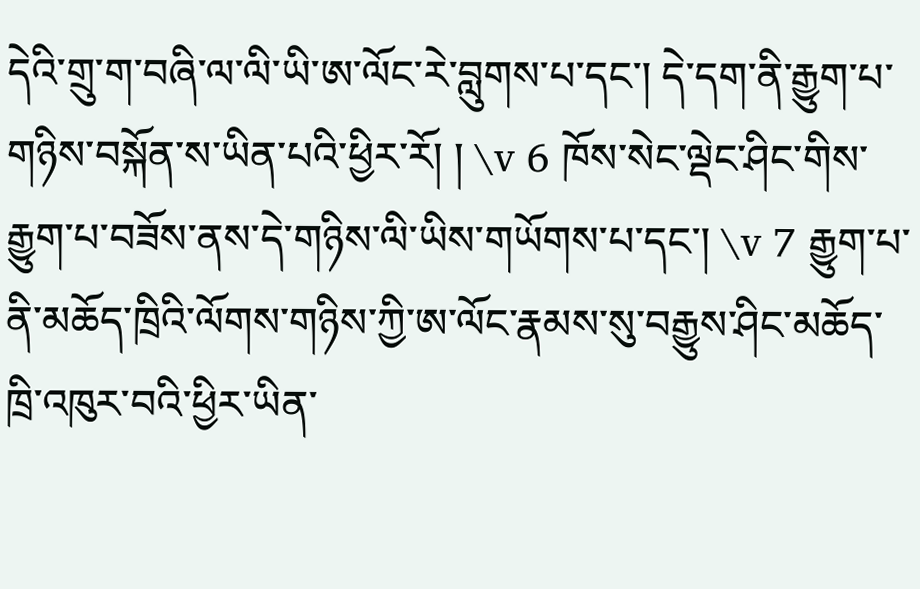དེའི་གྲུ་ག་བཞི་ལ་ལི་ཡི་ཨ་ལོང་རེ་བླུགས་པ་དང་། དེ་དག་ནི་རྒྱུག་པ་གཉིས་བསྐོན་ས་ཡིན་པའི་ཕྱིར་རོ། ། \v 6 ཁོས་སེང་ལྡེང་ཤིང་གིས་རྒྱུག་པ་བཟོས་ནས་དེ་གཉིས་ལི་ཡིས་གཡོགས་པ་དང་། \v 7 རྒྱུག་པ་ནི་མཆོད་ཁྲིའི་ལོགས་གཉིས་ཀྱི་ཨ་ལོང་རྣམས་སུ་བརྒྱུས་ཤིང་མཆོད་ཁྲི་འཁུར་བའི་ཕྱིར་ཡིན་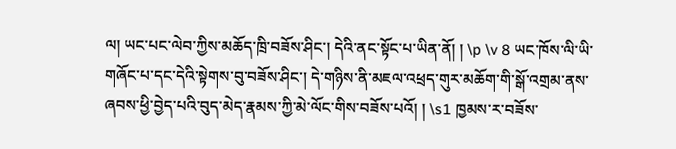ལ། ཡང་པང་ལེབ་ཀྱིས་མཆོད་ཁྲི་བཟོས་ཤིང་། དེའི་ནང་སྟོང་པ་ཡིན་ནོ། ། \p \v 8 ཡང་ཁོས་ལི་ཡི་གཞོང་པ་དང་དེའི་སྟེགས་བུ་བཟོས་ཤིང་། དེ་གཉིས་ནི་མཇལ་འཕྲད་གུར་མཆོག་གི་སྒོ་འགྲམ་ནས་ཞབས་ཕྱི་བྱེད་པའི་བུད་མེད་རྣམས་ཀྱི་མེ་ལོང་གིས་བཟོས་པའོ། ། \s1 ཁྱམས་ར་བཟོས་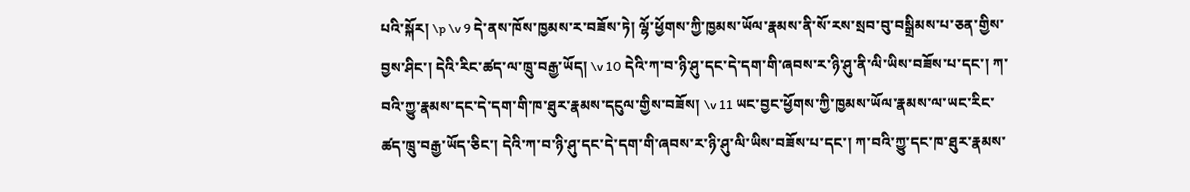པའི་སྐོར། \p \v 9 དེ་ནས་ཁོས་ཁྱམས་ར་བཟོས་ཏེ། ལྷོ་ཕྱོགས་ཀྱི་ཁྱམས་ཡོལ་རྣམས་ནི་སོ་རས་སྲབ་བུ་བསྒྲིམས་པ་ཅན་གྱིས་བྱས་ཤིང་། དེའི་རིང་ཚད་ལ་ཁྲུ་བརྒྱ་ཡོད། \v 10 དེའི་ཀ་བ་ཉི་ཤུ་དང་དེ་དག་གི་ཞབས་ར་ཉི་ཤུ་ནི་ལི་ཡིས་བཟོས་པ་དང་། ཀ་བའི་ཀྱུ་རྣམས་དང་དེ་དག་གི་ཁ་ཐུར་རྣམས་དངུལ་གྱིས་བཟོས། \v 11 ཡང་བྱང་ཕྱོགས་ཀྱི་ཁྱམས་ཡོལ་རྣམས་ལ་ཡང་རིང་ཚད་ཁྲུ་བརྒྱ་ཡོད་ཅིང་། དེའི་ཀ་བ་ཉི་ཤུ་དང་དེ་དག་གི་ཞབས་ར་ཉི་ཤུ་ལི་ཡིས་བཟོས་པ་དང་། ཀ་བའི་ཀྱུ་དང་ཁ་ཐུར་རྣམས་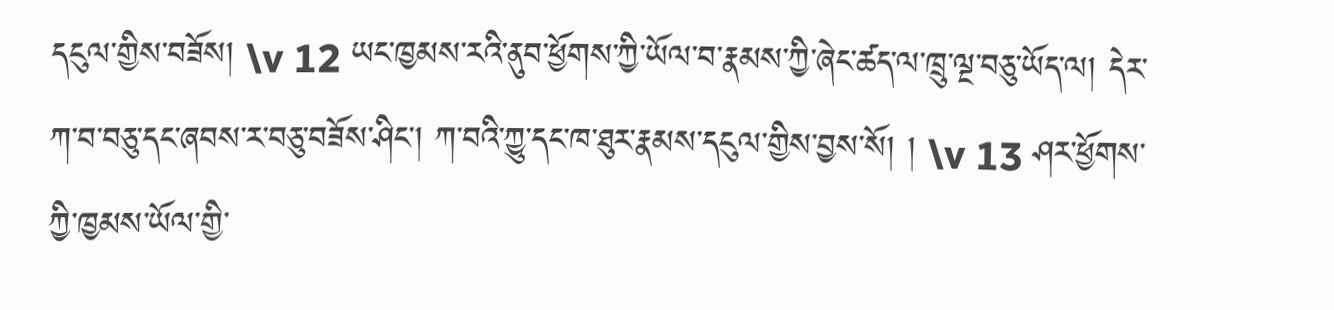དངུལ་གྱིས་བཟོས། \v 12 ཡང་ཁྱམས་རའི་ནུབ་ཕྱོགས་ཀྱི་ཡོལ་བ་རྣམས་ཀྱི་ཞེང་ཚད་ལ་ཁྲུ་ལྔ་བཅུ་ཡོད་ལ། དེར་ཀ་བ་བཅུ་དང་ཞབས་ར་བཅུ་བཟོས་ཤིང་། ཀ་བའི་ཀྱུ་དང་ཁ་ཐུར་རྣམས་དངུལ་གྱིས་བྱས་སོ། ། \v 13 ཤར་ཕྱོགས་ཀྱི་ཁྱམས་ཡོལ་གྱི་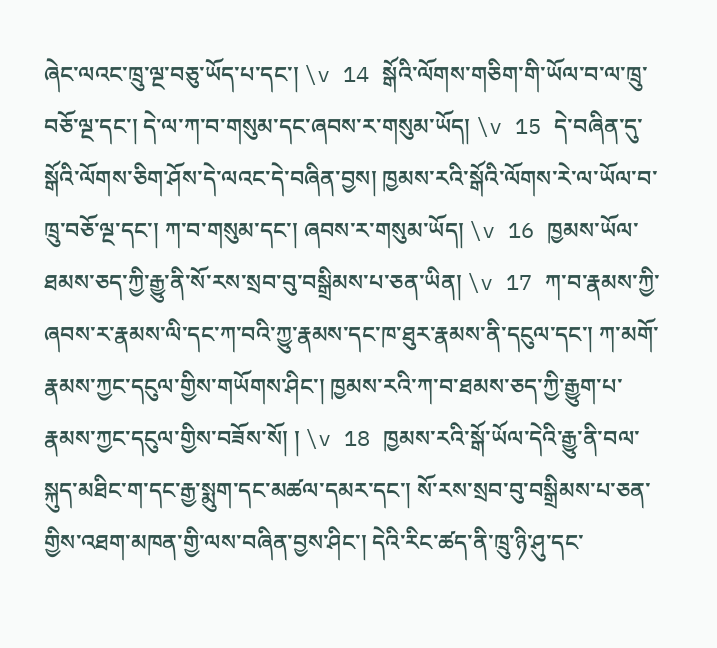ཞེང་ལའང་ཁྲུ་ལྔ་བཅུ་ཡོད་པ་དང་། \v 14 སྒོའི་ལོགས་གཅིག་གི་ཡོལ་བ་ལ་ཁྲུ་བཅོ་ལྔ་དང་། དེ་ལ་ཀ་བ་གསུམ་དང་ཞབས་ར་གསུམ་ཡོད། \v 15 དེ་བཞིན་དུ་སྒོའི་ལོགས་ཅིག་ཤོས་དེ་ལའང་དེ་བཞིན་བྱས། ཁྱམས་རའི་སྒོའི་ལོགས་རེ་ལ་ཡོལ་བ་ཁྲུ་བཅོ་ལྔ་དང་། ཀ་བ་གསུམ་དང་། ཞབས་ར་གསུམ་ཡོད། \v 16 ཁྱམས་ཡོལ་ཐམས་ཅད་ཀྱི་རྒྱུ་ནི་སོ་རས་སྲབ་བུ་བསྒྲིམས་པ་ཅན་ཡིན། \v 17 ཀ་བ་རྣམས་ཀྱི་ཞབས་ར་རྣམས་ལི་དང་ཀ་བའི་ཀྱུ་རྣམས་དང་ཁ་ཐུར་རྣམས་ནི་དངུལ་དང་། ཀ་མགོ་རྣམས་ཀྱང་དངུལ་གྱིས་གཡོགས་ཤིང་། ཁྱམས་རའི་ཀ་བ་ཐམས་ཅད་ཀྱི་རྒྱུག་པ་རྣམས་ཀྱང་དངུལ་གྱིས་བཟོས་སོ། ། \v 18 ཁྱམས་རའི་སྒོ་ཡོལ་དེའི་རྒྱུ་ནི་བལ་སྐུད་མཐིང་ག་དང་རྒྱ་སྨུག་དང་མཚལ་དམར་དང་། སོ་རས་སྲབ་བུ་བསྒྲིམས་པ་ཅན་གྱིས་འཐག་མཁན་གྱི་ལས་བཞིན་བྱས་ཤིང་། དེའི་རིང་ཚད་ནི་ཁྲུ་ཉི་ཤུ་དང་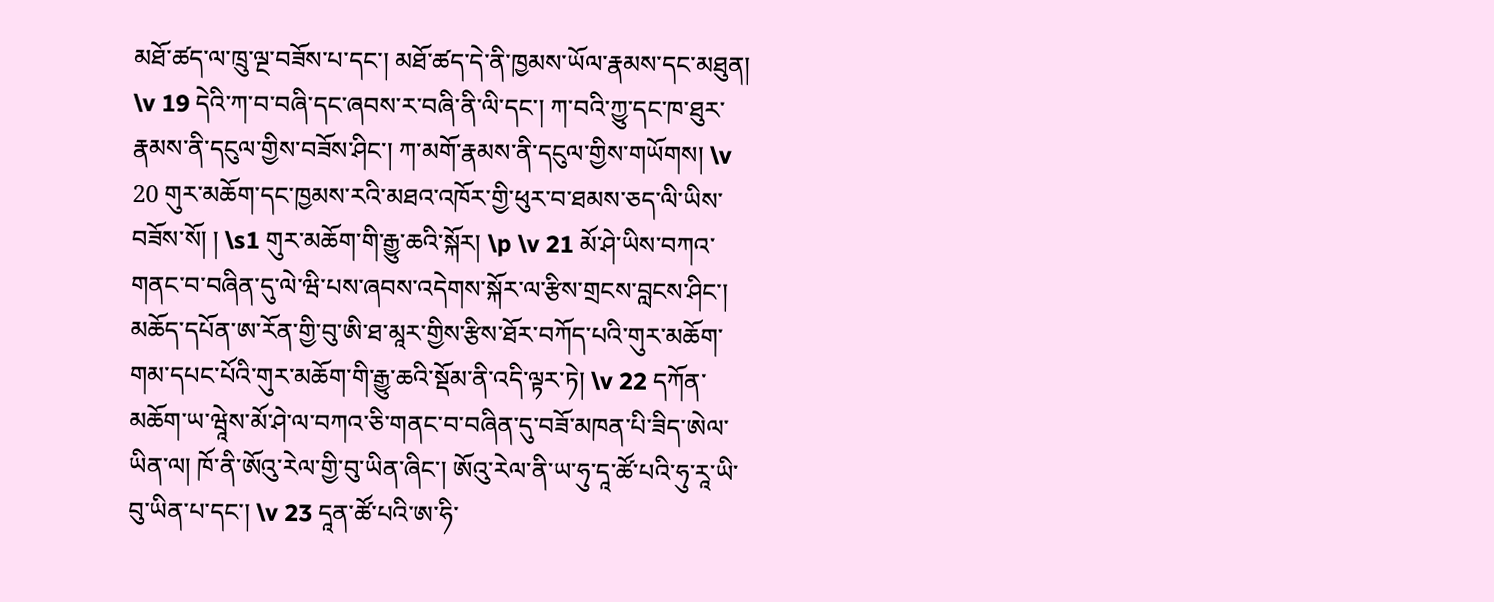མཐོ་ཚད་ལ་ཁྲུ་ལྔ་བཟོས་པ་དང་། མཐོ་ཚད་དེ་ནི་ཁྱམས་ཡོལ་རྣམས་དང་མཐུན། \v 19 དེའི་ཀ་བ་བཞི་དང་ཞབས་ར་བཞི་ནི་ལི་དང་། ཀ་བའི་ཀྱུ་དང་ཁ་ཐུར་རྣམས་ནི་དངུལ་གྱིས་བཟོས་ཤིང་། ཀ་མགོ་རྣམས་ནི་དངུལ་གྱིས་གཡོགས། \v 20 གུར་མཆོག་དང་ཁྱམས་རའི་མཐའ་འཁོར་གྱི་ཕུར་བ་ཐམས་ཅད་ལི་ཡིས་བཟོས་སོ། ། \s1 གུར་མཆོག་གི་རྒྱུ་ཆའི་སྐོར། \p \v 21 མོ་ཤེ་ཡིས་བཀའ་གནང་བ་བཞིན་དུ་ལེ་ཝི་པས་ཞབས་འདེགས་སྐོར་ལ་རྩིས་གྲངས་བླངས་ཤིང་། མཆོད་དཔོན་ཨ་རོན་གྱི་བུ་ཨི་ཐ་མཱཪ་གྱིས་རྩིས་ཐོར་བཀོད་པའི་གུར་མཆོག་གམ་དཔང་པོའི་གུར་མཆོག་གི་རྒྱུ་ཆའི་སྡོམ་ནི་འདི་ལྟར་ཏེ། \v 22 དཀོན་མཆོག་ཡ་ཝཱེས་མོ་ཤེ་ལ་བཀའ་ཅི་གནང་བ་བཞིན་དུ་བཟོ་མཁན་པི་ཟིད་ཨེལ་ཡིན་ལ། ཁོ་ནི་ཨོའུ་རེལ་གྱི་བུ་ཡིན་ཞིང་། ཨོའུ་རེལ་ནི་ཡ་ཧུ་དཱ་ཚོ་པའི་ཧུ་རཱ་ཡི་བུ་ཡིན་པ་དང་། \v 23 དཱན་ཚོ་པའི་ཨ་ཧི་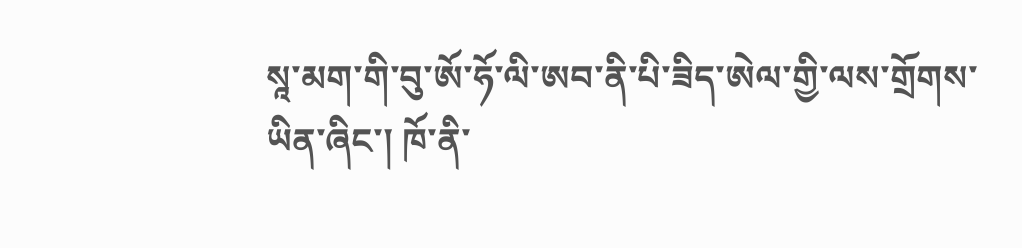སཱ་མག་གི་བུ་ཨོ་ཧོ་ལི་ཨབ་ནི་པི་ཟིད་ཨེལ་གྱི་ལས་གྲོགས་ཡིན་ཞིང་། ཁོ་ནི་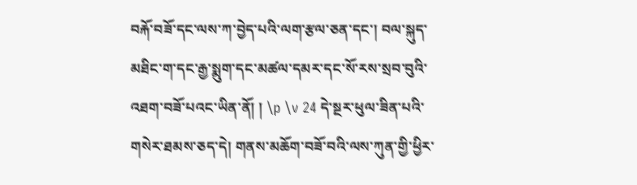བརྐོ་བཟོ་དང་ལས་ཀ་བྱེད་པའི་ལག་རྩལ་ཅན་དང་། བལ་སྐུད་མཐིང་ག་དང་རྒྱ་སྨུག་དང་མཚལ་དམར་དང་སོ་རས་སྲབ་བུའི་འཐག་བཟོ་པའང་ཡིན་ནོ། ། \p \v 24 དེ་སྔར་ཕུལ་ཟིན་པའི་གསེར་ཐམས་ཅད་དེ། གནས་མཆོག་བཟོ་བའི་ལས་ཀུན་གྱི་ཕྱིར་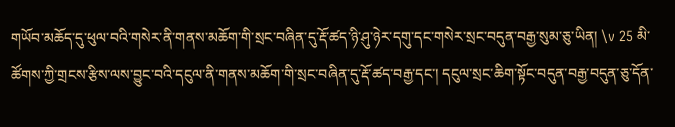གཡོབ་མཆོད་དུ་ཕུལ་བའི་གསེར་ནི་གནས་མཆོག་གི་སྲང་བཞིན་དུ་རྡོ་ཚད་ཉི་ཤུ་ཉེར་དགུ་དང་གསེར་སྲང་བདུན་བརྒྱ་སུམ་ཅུ་ཡིན། \v 25 མི་ཚོགས་ཀྱི་གྲངས་རྩིས་ལས་བྱུང་བའི་དངུལ་ནི་གནས་མཆོག་གི་སྲང་བཞིན་དུ་རྡོ་ཚད་བརྒྱ་དང་། དངུལ་སྲང་ཆིག་སྟོང་བདུན་བརྒྱ་བདུན་ཅུ་དོན་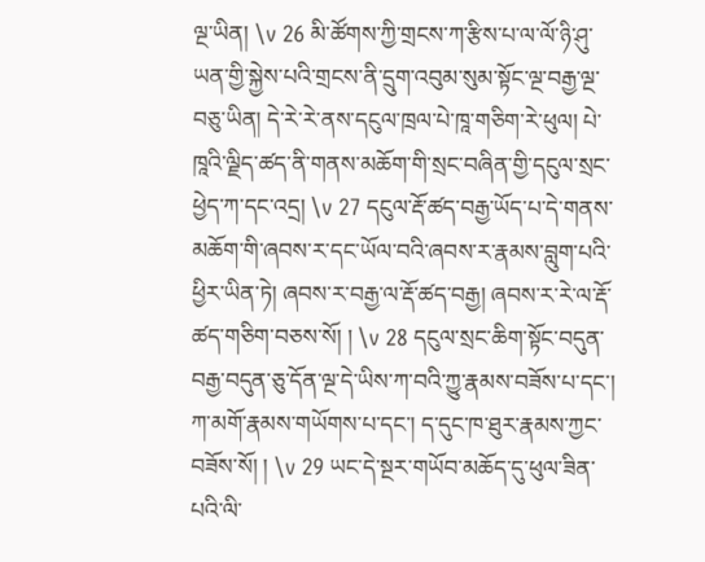ལྔ་ཡིན། \v 26 མི་ཚོགས་ཀྱི་གྲངས་ཀ་རྩིས་པ་ལ་ལོ་ཉི་ཤུ་ཡན་གྱི་སྐྱེས་པའི་གྲངས་ནི་དྲུག་འབུམ་སུམ་སྟོང་ལྔ་བརྒྱ་ལྔ་བཅུ་ཡིན། དེ་རེ་རེ་ནས་དངུལ་ཁྲལ་པེ་ཁཱ་གཅིག་རེ་ཕུལ། པེ་ཁཱའི་ལྗིད་ཚད་ནི་གནས་མཆོག་གི་སྲང་བཞིན་གྱི་དངུལ་སྲང་ཕྱེད་ཀ་དང་འདྲ། \v 27 དངུལ་རྡོ་ཚད་བརྒྱ་ཡོད་པ་དེ་གནས་མཆོག་གི་ཞབས་ར་དང་ཡོལ་བའི་ཞབས་ར་རྣམས་བླུག་པའི་ཕྱིར་ཡིན་ཏེ། ཞབས་ར་བརྒྱ་ལ་རྡོ་ཚད་བརྒྱ། ཞབས་ར་རེ་ལ་རྡོ་ཚད་གཅིག་བཅས་སོ། ། \v 28 དངུལ་སྲང་ཆིག་སྟོང་བདུན་བརྒྱ་བདུན་ཅུ་དོན་ལྔ་དེ་ཡིས་ཀ་བའི་ཀྱུ་རྣམས་བཟོས་པ་དང་། ཀ་མགོ་རྣམས་གཡོགས་པ་དང་། ད་དུང་ཁ་ཐུར་རྣམས་ཀྱང་བཟོས་སོ། ། \v 29 ཡང་དེ་སྔར་གཡོབ་མཆོད་དུ་ཕུལ་ཟིན་པའི་ལི་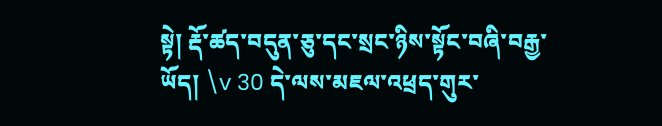སྟེ། རྡོ་ཚད་བདུན་ཅུ་དང་སྲང་ཉིས་སྟོང་བཞི་བརྒྱ་ཡོད། \v 30 དེ་ལས་མཇལ་འཕྲད་གུར་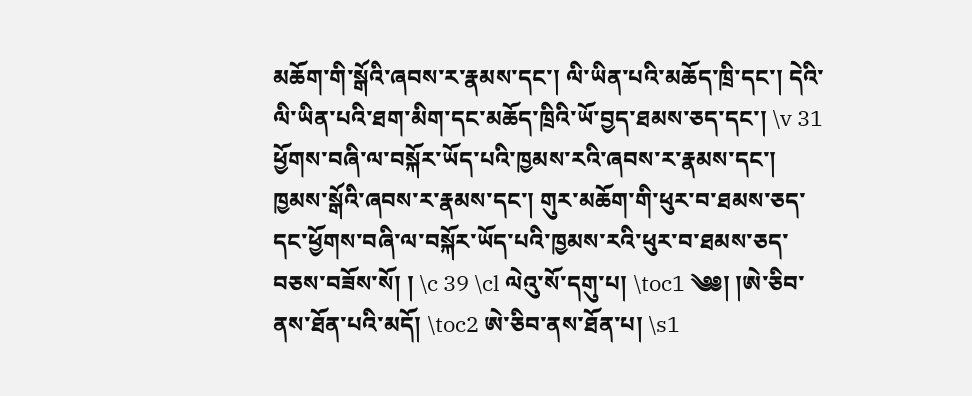མཆོག་གི་སྒོའི་ཞབས་ར་རྣམས་དང་། ལི་ཡིན་པའི་མཆོད་ཁྲི་དང་། དེའི་ལི་ཡིན་པའི་ཐག་མིག་དང་མཆོད་ཁྲིའི་ཡོ་བྱད་ཐམས་ཅད་དང་། \v 31 ཕྱོགས་བཞི་ལ་བསྐོར་ཡོད་པའི་ཁྱམས་རའི་ཞབས་ར་རྣམས་དང་། ཁྱམས་སྒོའི་ཞབས་ར་རྣམས་དང་། གུར་མཆོག་གི་ཕུར་བ་ཐམས་ཅད་དང་ཕྱོགས་བཞི་ལ་བསྐོར་ཡོད་པའི་ཁྱམས་རའི་ཕུར་བ་ཐམས་ཅད་བཅས་བཟོས་སོ། ། \c 39 \cl ལེའུ་སོ་དགུ་པ། \toc1 ༄༅། །ཨེ་ཅིབ་ནས་ཐོན་པའི་མདོ། \toc2 ཨེ་ཅིབ་ནས་ཐོན་པ། \s1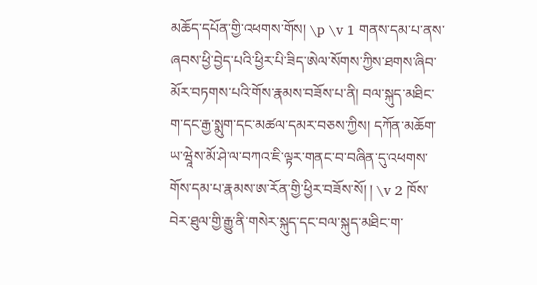མཆོད་དཔོན་གྱི་འཕགས་གོས། \p \v 1 གནས་དམ་པ་ནས་ཞབས་ཕྱི་བྱེད་པའི་ཕྱིར་པི་ཟིད་ཨེལ་སོགས་ཀྱིས་ཐགས་ཞིབ་མོར་བཏགས་པའི་གོས་རྣམས་བཟོས་པ་ནི། བལ་སྐུད་མཐིང་ག་དང་རྒྱ་སྨུག་དང་མཚལ་དམར་བཅས་ཀྱིས། དཀོན་མཆོག་ཡ་ཝཱེས་མོ་ཤེ་ལ་བཀའ་ཇི་ལྟར་གནང་བ་བཞིན་དུ་འཕགས་གོས་དམ་པ་རྣམས་ཨ་རོན་གྱི་ཕྱིར་བཟོས་སོ། ། \v 2 ཁོས་བེར་ཐུལ་གྱི་རྒྱུ་ནི་གསེར་སྐུད་དང་བལ་སྐུད་མཐིང་ག་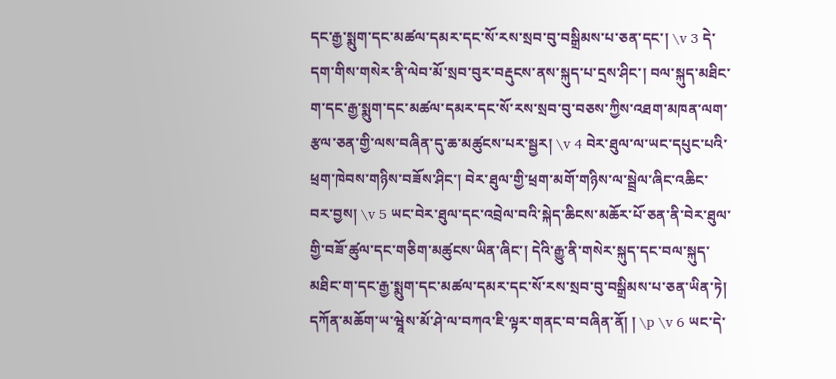དང་རྒྱ་སྨུག་དང་མཚལ་དམར་དང་སོ་རས་སྲབ་བུ་བསྒྲིམས་པ་ཅན་དང་། \v 3 དེ་དག་གིས་གསེར་ནི་ལེབ་མོ་སྲབ་བུར་བརྡུངས་ནས་སྐུད་པ་དྲས་ཤིང་། བལ་སྐུད་མཐིང་ག་དང་རྒྱ་སྨུག་དང་མཚལ་དམར་དང་སོ་རས་སྲབ་བུ་བཅས་ཀྱིས་འཐག་མཁན་ལག་རྩལ་ཅན་གྱི་ལས་བཞིན་དུ་ཆ་མཚུངས་པར་སྦྱར། \v 4 བེར་ཐུལ་ལ་ཡང་དཔུང་པའི་ཕྲག་ཁེབས་གཉིས་བཟོས་ཤིང་། བེར་ཐུལ་གྱི་ཕྲག་མགོ་གཉིས་ལ་སྦྲེལ་ཞིང་འཆིང་བར་བྱས། \v 5 ཡང་བེར་ཐུལ་དང་འབྲེལ་བའི་སྐེད་ཆིངས་མཆོར་པོ་ཅན་ནི་བེར་ཐུལ་གྱི་བཟོ་ཚུལ་དང་གཅིག་མཚུངས་ཡིན་ཞིང་། དེའི་རྒྱུ་ནི་གསེར་སྐུད་དང་བལ་སྐུད་མཐིང་ག་དང་རྒྱ་སྨུག་དང་མཚལ་དམར་དང་སོ་རས་སྲབ་བུ་བསྒྲིམས་པ་ཅན་ཡིན་ཏེ། དཀོན་མཆོག་ཡ་ཝཱེས་མོ་ཤེ་ལ་བཀའ་ཇི་ལྟར་གནང་བ་བཞིན་ནོ། ། \p \v 6 ཡང་དེ་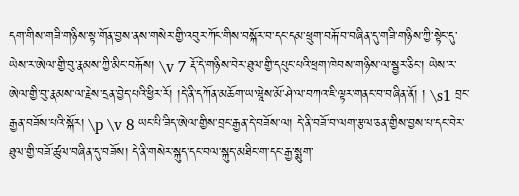དག་གིས་གཟི་གཉིས་སྟ་གོན་བྱས་ནས་གསེར་གྱི་འབུར་ཀོང་གིས་བསྐོར་བ་དང་དམ་ཕྲུག་བརྐོ་བ་བཞིན་དུ་གཟི་གཉིས་ཀྱི་སྟེང་དུ་ཡེས་ར་ཨེལ་གྱི་བུ་རྣམས་ཀྱི་མིང་བརྐོས། \v 7 རྡོ་དེ་གཉིས་བེར་ཐུལ་གྱི་དཔུང་པའི་ཕྲག་ཁེབས་གཉིས་ལ་སྦྱར་ཅིང་། ཡེས་ར་ཨེལ་གྱི་བུ་རྣམས་ལ་རྗེས་དྲན་བྱེད་པའི་ཕྱིར་རོ། །དེ་ནི་དཀོན་མཆོག་ཡ་ཝཱེས་མོ་ཤེ་ལ་བཀའ་ཇི་ལྟར་གནང་བ་བཞིན་ནོ། ། \s1 བྲང་རྒྱན་བཟོས་པའི་སྐོར། \p \v 8 ཡང་པི་ཟིད་ཨེལ་གྱིས་བྲང་རྒྱན་དེ་བཟོས་ལ། དེ་ནི་བཟོ་བ་ལག་རྩལ་ཅན་གྱིས་བྱས་པ་དང་བེར་ཐུལ་གྱི་བཟོ་ཚུལ་བཞིན་དུ་བཟོས། དེ་ནི་གསེར་སྐུད་དང་བལ་སྐུད་མཐིང་ག་དང་རྒྱ་སྨུག་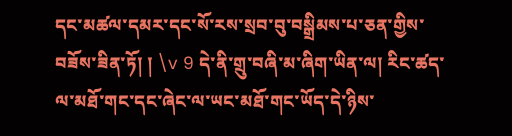དང་མཚལ་དམར་དང་སོ་རས་སྲབ་བུ་བསྒྲིམས་པ་ཅན་གྱིས་བཟོས་ཟིན་ཏོ། ། \v 9 དེ་ནི་གྲུ་བཞི་མ་ཞིག་ཡིན་ལ། རིང་ཚད་ལ་མཐོ་གང་དང་ཞེང་ལ་ཡང་མཐོ་གང་ཡོད་དེ་ཉིས་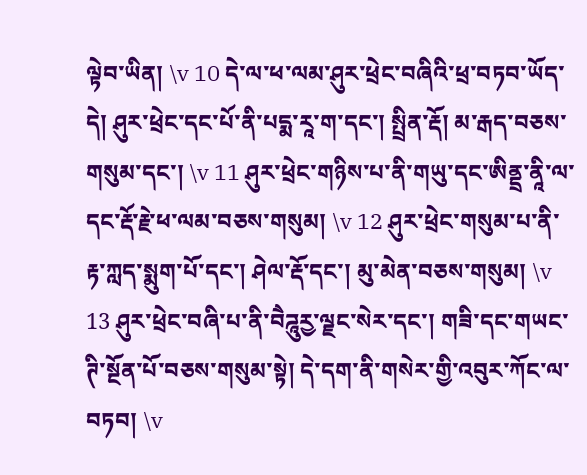ལྟེབ་ཡིན། \v 10 དེ་ལ་ཕ་ལམ་ཤུར་ཕྲེང་བཞིའི་ཕྲ་བཏབ་ཡོད་དེ། ཤུར་ཕྲེང་དང་པོ་ནི་པདྨ་རཱ་ག་དང་། སྤྲིན་རྡོ། མ་རྒད་བཅས་གསུམ་དང་། \v 11 ཤུར་ཕྲེང་གཉིས་པ་ནི་གཡུ་དང་ཨིནྡྲ་ནཱི་ལ་དང་རྡོ་རྗེ་ཕ་ལམ་བཅས་གསུམ། \v 12 ཤུར་ཕྲེང་གསུམ་པ་ནི་རྟ་ཀླད་སྨུག་པོ་དང་། ཤེལ་རྡོ་དང་། མུ་མེན་བཅས་གསུམ། \v 13 ཤུར་ཕྲེང་བཞི་པ་ནི་བཻཌཱུརྱ་ལྗང་སེར་དང་། གཟི་དང་གཡང་ཊི་སྔོན་པོ་བཅས་གསུམ་སྟེ། དེ་དག་ནི་གསེར་གྱི་འབུར་ཀོང་ལ་བཏབ། \v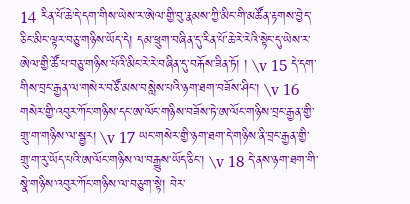14 རིན་པོ་ཆེ་དེ་དག་གིས་ཡེས་ར་ཨེལ་གྱི་བུ་རྣམས་ཀྱི་མིང་གི་མཚོན་རྟགས་བྱེད་ཅིང་མིང་ལྟར་བཅུ་གཉིས་ཡོད་དེ། དམ་ཕྲུག་བཞིན་དུ་རིན་པོ་ཆེ་རེ་རེའི་སྟེང་དུ་ཡེས་ར་ཨེལ་གྱི་ཚོ་པ་བཅུ་གཉིས་པོའི་མིང་རེ་རེ་བཞིན་དུ་བརྐོས་ཟིན་ཏོ། ། \v 15 དེ་དག་གིས་བྲང་རྒྱན་ལ་གསེར་བཙོ་མས་བསླེས་པའི་ཉག་ཐག་བཟོས་ཤིང་། \v 16 གསེར་གྱི་འབུར་ཀོང་གཉིས་དང་ཨ་ལོང་གཉིས་བཟོས་ཏེ་ཨ་ལོང་གཉིས་བྲང་རྒྱན་གྱི་གྲུ་ག་གཉིས་ལ་སྦྱར། \v 17 ཡང་གསེར་གྱི་ཉག་ཐག་དེ་གཉིས་ནི་བྲང་རྒྱན་གྱི་གྲུ་ག་རུ་ཡོད་པའི་ཨ་ལོང་གཉིས་ལ་བརྒྱུས་ཡོད་ཅིང་། \v 18 དེ་ནས་ཉག་ཐག་གི་སྣེ་གཉིས་འབུར་ཀོང་གཉིས་ལ་བཅུག་སྟེ། བེར་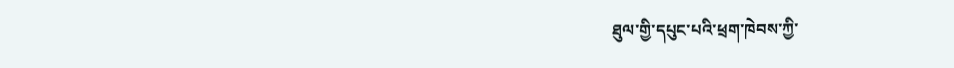ཐུལ་གྱི་དཔུང་པའི་ཕྲག་ཁེབས་ཀྱི་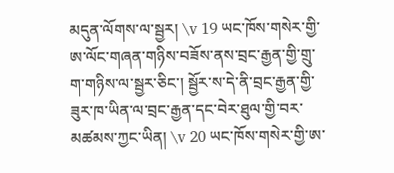མདུན་ལོགས་ལ་སྦྱར། \v 19 ཡང་ཁོས་གསེར་གྱི་ཨ་ལོང་གཞན་གཉིས་བཟོས་ནས་བྲང་རྒྱན་གྱི་གྲུ་ག་གཉིས་ལ་སྦྱར་ཅིང་། སྦྱོར་ས་དེ་ནི་བྲང་རྒྱན་གྱི་ཟུར་ཁ་ཡིན་ལ་བྲང་རྒྱན་དང་བེར་ཐུལ་གྱི་བར་མཚམས་ཀྱང་ཡིན། \v 20 ཡང་ཁོས་གསེར་གྱི་ཨ་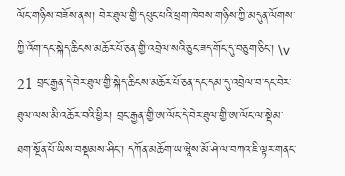ལོང་གཉིས་བཟོས་ནས། བེར་ཐུལ་གྱི་དཔུང་པའི་ཕྲག་ཁེབས་གཉིས་ཀྱི་མདུན་ལོགས་ཀྱི་འོག་དང་སྐེད་ཆིངས་མཆོར་པོ་ཅན་གྱི་འབྲེལ་སའི་ཅུང་ཟད་གོང་དུ་བཅུག་ཅིང་། \v 21 བྲང་རྒྱན་དེ་བེར་ཐུལ་གྱི་སྐེད་ཆིངས་མཆོར་པོ་ཅན་དང་དམ་དུ་འབྲེལ་བ་དང་བེར་ཐུལ་ལས་མི་འཆོར་བའི་ཕྱིར། བྲང་རྒྱན་གྱི་ཨ་ལོང་དེ་བེར་ཐུལ་གྱི་ཨ་ལོང་ལ་སྡེམ་ཐག་སྔོན་པོ་ཡིས་བསྡམས་ཤིང་། དཀོན་མཆོག་ཡ་ཝཱེས་མོ་ཤེ་ལ་བཀའ་ཇི་ལྟར་གནང་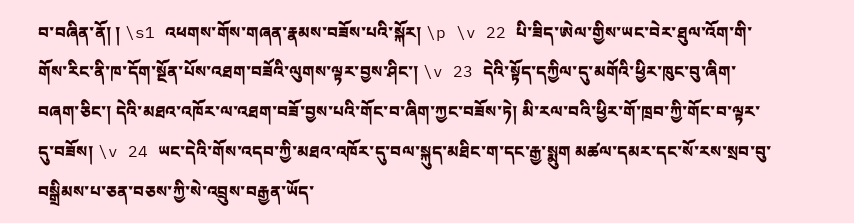བ་བཞིན་ནོ། ། \s1 འཕགས་གོས་གཞན་རྣམས་བཟོས་པའི་སྐོར། \p \v 22 པི་ཟིད་ཨེལ་གྱིས་ཡང་བེར་ཐུལ་འོག་གི་གོས་རིང་ནི་ཁ་དོག་སྔོན་པོས་འཐག་བཟོའི་ལུགས་ལྟར་བྱས་ཤིང་། \v 23 དེའི་སྟོད་དཀྱིལ་དུ་མགོའི་ཕྱིར་ཁུང་བུ་ཞིག་བཞག་ཅིང་། དེའི་མཐའ་འཁོར་ལ་འཐག་བཟོ་བྱས་པའི་གོང་བ་ཞིག་ཀྱང་བཟོས་ཏེ། མི་རལ་བའི་ཕྱིར་གོ་ཁྲབ་ཀྱི་གོང་བ་ལྟར་དུ་བཟོས། \v 24 ཡང་དེའི་གོས་འདབ་ཀྱི་མཐའ་འཁོར་དུ་བལ་སྐུད་མཐིང་ག་དང་རྒྱ་སྨུག མཚལ་དམར་དང་སོ་རས་སྲབ་བུ་བསྒྲིམས་པ་ཅན་བཅས་ཀྱི་སེ་འབྲུས་བརྒྱན་ཡོད་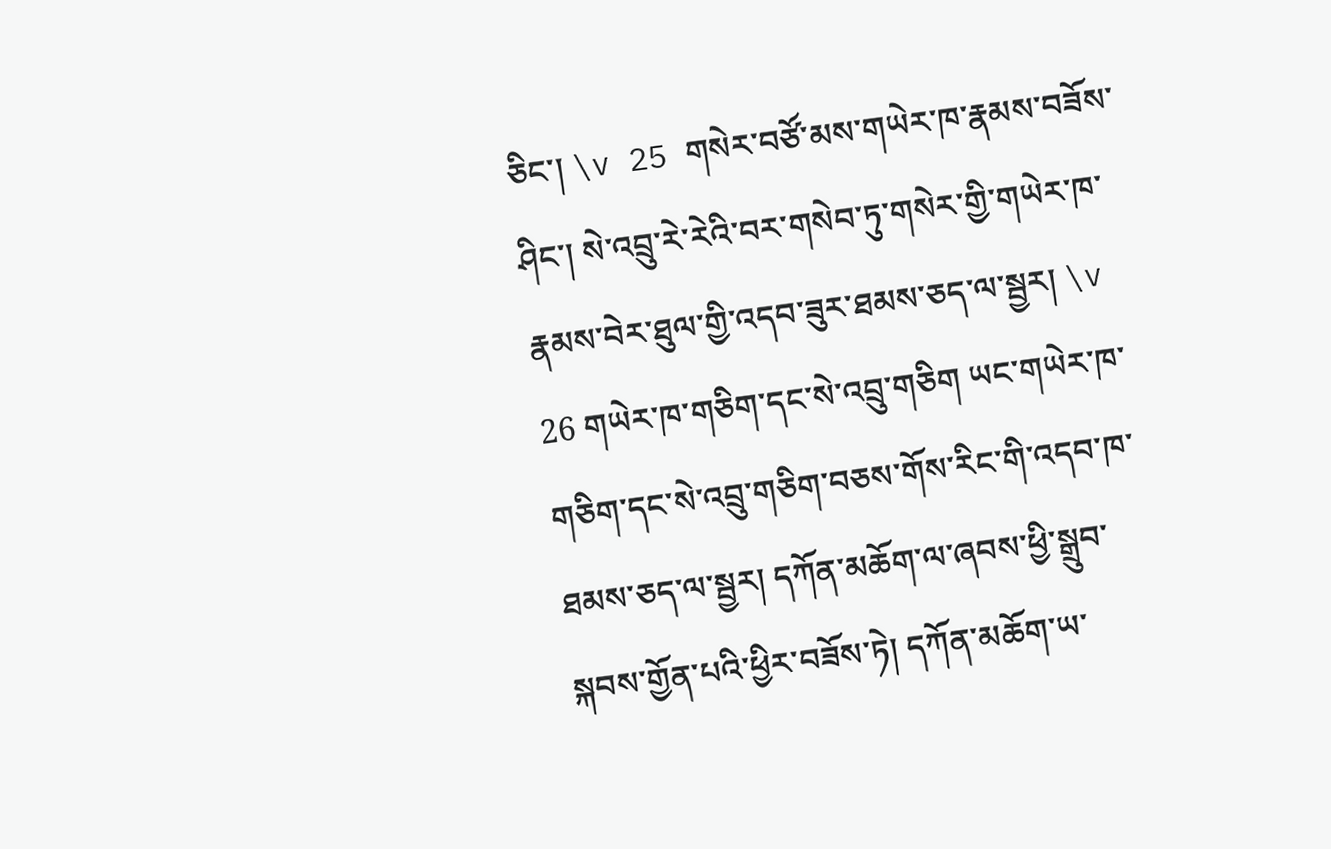ཅིང་། \v 25 གསེར་བཙོ་མས་གཡེར་ཁ་རྣམས་བཟོས་ཤིང་། སེ་འབྲུ་རེ་རེའི་བར་གསེབ་ཏུ་གསེར་གྱི་གཡེར་ཁ་རྣམས་བེར་ཐུལ་གྱི་འདབ་ཟུར་ཐམས་ཅད་ལ་སྦྱར། \v 26 གཡེར་ཁ་གཅིག་དང་སེ་འབྲུ་གཅིག ཡང་གཡེར་ཁ་གཅིག་དང་སེ་འབྲུ་གཅིག་བཅས་གོས་རིང་གི་འདབ་ཁ་ཐམས་ཅད་ལ་སྦྱར། དཀོན་མཆོག་ལ་ཞབས་ཕྱི་སྒྲུབ་སྐབས་གྱོན་པའི་ཕྱིར་བཟོས་ཏེ། དཀོན་མཆོག་ཡ་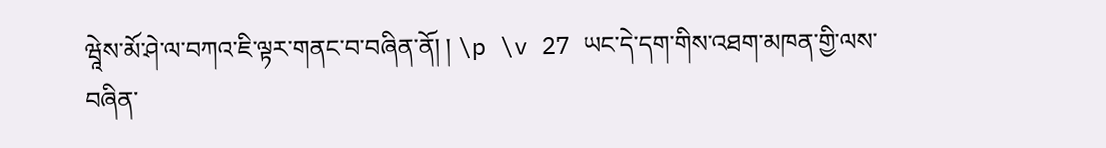ཝཱེས་མོ་ཤེ་ལ་བཀའ་ཇི་ལྟར་གནང་བ་བཞིན་ནོ། ། \p \v 27 ཡང་དེ་དག་གིས་འཐག་མཁན་གྱི་ལས་བཞིན་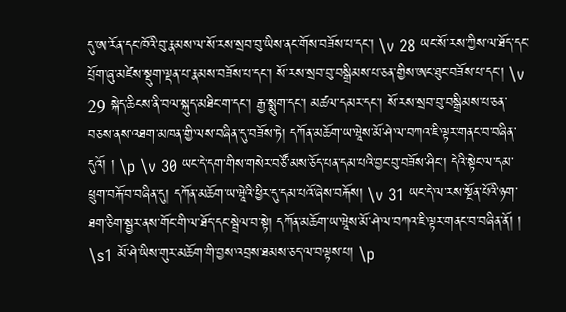དུ་ཨ་རོན་དང་ཁོའི་བུ་རྣམས་ལ་སོ་རས་སྲབ་བུ་ཡིས་ནང་གོས་བཟོས་པ་དང་། \v 28 ཡང་སོ་རས་ཀྱིས་ལ་ཐོད་དང་པྲོག་ཞུ་མཛེས་སྡུག་ལྡན་པ་རྣམས་བཟོས་པ་དང་། སོ་རས་སྲབ་བུ་བསྒྲིམས་པ་ཅན་གྱིས་ཨང་ཐུང་བཟོས་པ་དང་། \v 29 སྐེད་ཆིངས་ནི་བལ་སྐུད་མཐིང་ག་དང་། རྒྱ་སྨུག་དང་། མཚལ་དམར་དང་། སོ་རས་སྲབ་བུ་བསྒྲིམས་པ་ཅན་བཅས་ནས་འཐག་མཁན་གྱི་ལས་བཞིན་དུ་བཟོས་ཏེ། དཀོན་མཆོག་ཡ་ཝཱེས་མོ་ཤེ་ལ་བཀའ་ཇི་ལྟར་གནང་བ་བཞིན་དུའོ། ། \p \v 30 ཡང་དེ་དག་གིས་གསེར་བཙོ་མས་ཅོད་པན་དམ་པའི་བྱང་བུ་བཟོས་ཤིང་། དེའི་སྟེང་ལ་དམ་ཕྲུག་བརྐོ་བ་བཞིན་དུ། དཀོན་མཆོག་ཡ་ཝཱེའི་ཕྱིར་དུ་དམ་པའོ་ཞེས་བརྐོས། \v 31 ཡང་དེ་ལ་རས་སྔོན་པོའི་ཉག་ཐག་ཅིག་སྦྱར་ནས་གོང་གི་ལ་ཐོད་དང་སྦྲེལ་བ་སྟེ། དཀོན་མཆོག་ཡ་ཝཱེས་མོ་ཤེ་ལ་བཀའ་ཇི་ལྟར་གནང་བ་བཞིན་ནོ། ། \s1 མོ་ཤེ་ཡིས་གུར་མཆོག་གི་བྱས་འབྲས་ཐམས་ཅད་ལ་བལྟས་པ། \p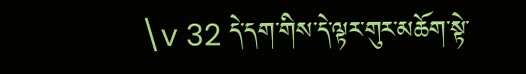\v 32 དེ་དག་གིས་དེ་ལྟར་གུར་མཆོག་སྟེ་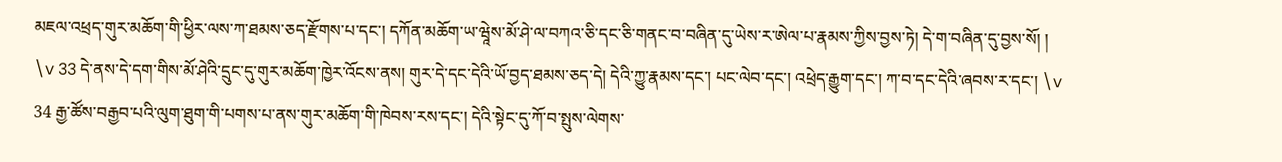མཇལ་འཕྲད་གུར་མཆོག་གི་ཕྱིར་ལས་ཀ་ཐམས་ཅད་རྫོགས་པ་དང་། དཀོན་མཆོག་ཡ་ཝཱེས་མོ་ཤེ་ལ་བཀའ་ཅི་དང་ཅི་གནང་བ་བཞིན་དུ་ཡེས་ར་ཨེལ་པ་རྣམས་ཀྱིས་བྱས་ཏེ། དེ་ག་བཞིན་དུ་བྱས་སོ། ། \v 33 དེ་ནས་དེ་དག་གིས་མོ་ཤེའི་དྲུང་དུ་གུར་མཆོག་ཁྱེར་འོངས་ནས། གུར་དེ་དང་དེའི་ཡོ་བྱད་ཐམས་ཅད་དེ། དེའི་ཀྱུ་རྣམས་དང་། པང་ལེབ་དང་། འཕྲེད་རྒྱུག་དང་། ཀ་བ་དང་དེའི་ཞབས་ར་དང་། \v 34 རྒྱ་ཚོས་བརྒྱབ་པའི་ལུག་ཐུག་གི་པགས་པ་ནས་གུར་མཆོག་གི་ཁེབས་རས་དང་། དེའི་སྟེང་དུ་ཀོ་བ་སྤུས་ལེགས་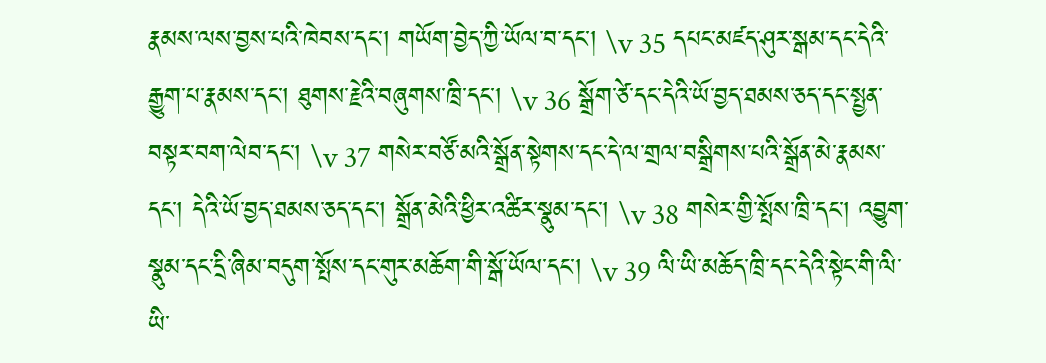རྣམས་ལས་བྱས་པའི་ཁེབས་དང་། གཡོག་བྱེད་ཀྱི་ཡོལ་བ་དང་། \v 35 དཔང་མཛད་ཤུར་སྒམ་དང་དེའི་རྒྱུག་པ་རྣམས་དང་། ཐུགས་རྗེའི་བཞུགས་ཁྲི་དང་། \v 36 སྒྲོག་ཙེ་དང་དེའི་ཡོ་བྱད་ཐམས་ཅད་དང་སྤྱན་བསྟར་བག་ལེབ་དང་། \v 37 གསེར་བཙོ་མའི་སྒྲོན་སྟེགས་དང་དེ་ལ་གྲལ་བསྒྲིགས་པའི་སྒྲོན་མེ་རྣམས་དང་། དེའི་ཡོ་བྱད་ཐམས་ཅད་དང་། སྒྲོན་མེའི་ཕྱིར་འཚིར་སྣུམ་དང་། \v 38 གསེར་གྱི་སྤོས་ཁྲི་དང་། འབྱུག་སྣུམ་དང་དྲི་ཞིམ་བདུག་སྤོས་དང་གུར་མཆོག་གི་སྒོ་ཡོལ་དང་། \v 39 ལི་ཡི་མཆོད་ཁྲི་དང་དེའི་སྟེང་གི་ལི་ཡི་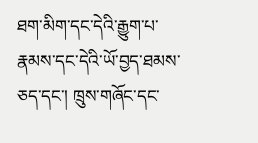ཐག་མིག་དང་དེའི་རྒྱུག་པ་རྣམས་དང་དེའི་ཡོ་བྱད་ཐམས་ཅད་དང་། ཁྲུས་གཞོང་དང་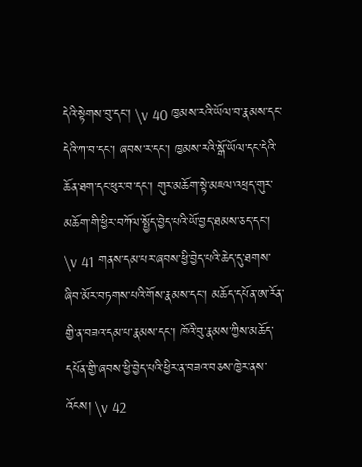དེའི་སྟེགས་བུ་དང་། \v 40 ཁྱམས་རའི་ཡོལ་བ་རྣམས་དང་དེའི་ཀ་བ་དང་། ཞབས་ར་དང་། ཁྱམས་རའི་སྒོ་ཡོལ་དང་དེའི་ཆོན་ཐག་དང་ཕུར་བ་དང་། གུར་མཆོག་སྟེ་མཇལ་འཕྲད་གུར་མཆོག་གི་ཕྱིར་བཀོལ་སྤྱོད་བྱེད་པའི་ཡོ་བྱད་ཐམས་ཅད་དང་། \v 41 གནས་དམ་པར་ཞབས་ཕྱི་བྱེད་པའི་ཆེད་དུ་ཐགས་ཞིབ་མོར་བཏགས་པའི་གོས་རྣམས་དང་། མཆོད་དཔོན་ཨ་རོན་གྱི་ན་བཟའ་དམ་པ་རྣམས་དང་། ཁོའི་བུ་རྣམས་ཀྱིས་མཆོད་དཔོན་གྱི་ཞབས་ཕྱི་བྱེད་པའི་ཕྱིར་ན་བཟའ་བཅས་ཁྱེར་ནས་འོངས། \v 42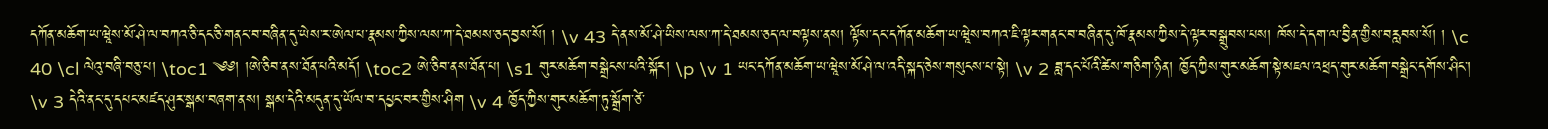དཀོན་མཆོག་ཡ་ཝཱེས་མོ་ཤེ་ལ་བཀའ་ཅི་དང་ཅི་གནང་བ་བཞིན་དུ་ཡེས་ར་ཨེལ་པ་རྣམས་ཀྱིས་ལས་ཀ་དེ་ཐམས་ཅད་བྱས་སོ། ། \v 43 དེ་ནས་མོ་ཤེ་ཡིས་ལས་ཀ་དེ་ཐམས་ཅད་ལ་བལྟས་ནས། ལྟོས་དང་དཀོན་མཆོག་ཡ་ཝཱེས་བཀའ་ཇི་ལྟར་གནང་བ་བཞིན་དུ་ཁོ་རྣམས་ཀྱིས་དེ་ལྟར་བསྒྲུབས་པས། ཁོས་དེ་དག་ལ་བྱིན་གྱིས་བརླབས་སོ། ། \c 40 \cl ལེའུ་བཞི་བཅུ་པ། \toc1 ༄༅། །ཨེ་ཅིབ་ནས་ཐོན་པའི་མདོ། \toc2 ཨེ་ཅིབ་ནས་ཐོན་པ། \s1 གུར་མཆོག་བསྒྲེངས་པའི་སྐོར། \p \v 1 ཡང་དཀོན་མཆོག་ཡ་ཝཱེས་མོ་ཤེ་ལ་འདི་སྐད་ཅེས་གསུངས་པ་སྟེ། \v 2 ཟླ་དང་པོའི་ཚེས་གཅིག་ཉིན། ཁྱོད་ཀྱིས་གུར་མཆོག་སྟེ་མཇལ་འཕྲད་གུར་མཆོག་བསྒྲེང་དགོས་ཤིང་། \v 3 དེའི་ནང་དུ་དཔང་མཛད་ཤུར་སྒམ་བཞག་ནས། སྒམ་དེའི་མདུན་དུ་ཡོལ་བ་དཔྱང་བར་གྱིས་ཤིག \v 4 ཁྱོད་ཀྱིས་གུར་མཆོག་ཏུ་སྒྲོག་ཙེ་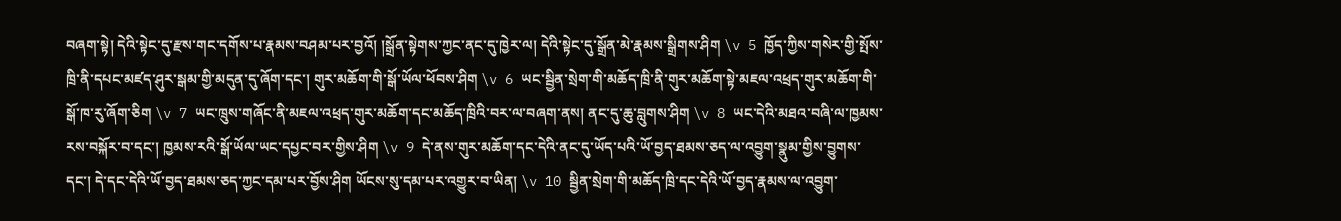བཞག་སྟེ། དེའི་སྟེང་དུ་རྫས་གང་དགོས་པ་རྣམས་བཤམ་པར་བྱའོ། །སྒྲོན་སྟེགས་ཀྱང་ནང་དུ་ཁྱེར་ལ། དེའི་སྟེང་དུ་སྒྲོན་མེ་རྣམས་སྒྲིགས་ཤིག \v 5 ཁྱོད་ཀྱིས་གསེར་གྱི་སྤོས་ཁྲི་ནི་དཔང་མཛད་ཤུར་སྒམ་གྱི་མདུན་དུ་ཞོག་དང་། གུར་མཆོག་གི་སྒོ་ཡོལ་ཕོབས་ཤིག \v 6 ཡང་སྦྱིན་སྲེག་གི་མཆོད་ཁྲི་ནི་གུར་མཆོག་སྟེ་མཇལ་འཕྲད་གུར་མཆོག་གི་སྒོ་ཁ་རུ་ཞོག་ཅིག \v 7 ཡང་ཁྲུས་གཞོང་ནི་མཇལ་འཕྲད་གུར་མཆོག་དང་མཆོད་ཁྲིའི་བར་ལ་བཞག་ནས། ནང་དུ་ཆུ་བླུགས་ཤིག \v 8 ཡང་དེའི་མཐའ་བཞི་ལ་ཁྱམས་རས་བསྐོར་བ་དང་། ཁྱམས་རའི་སྒོ་ཡོལ་ཡང་དཔྱང་བར་གྱིས་ཤིག \v 9 དེ་ནས་གུར་མཆོག་དང་དེའི་ནང་དུ་ཡོད་པའི་ཡོ་བྱད་ཐམས་ཅད་ལ་འབྱུག་སྣུམ་གྱིས་བྱུགས་དང་། དེ་དང་དེའི་ཡོ་བྱད་ཐམས་ཅད་ཀྱང་དམ་པར་བྱོས་ཤིག ཡོངས་སུ་དམ་པར་འགྱུར་བ་ཡིན། \v 10 སྦྱིན་སྲེག་གི་མཆོད་ཁྲི་དང་དེའི་ཡོ་བྱད་རྣམས་ལ་འབྱུག་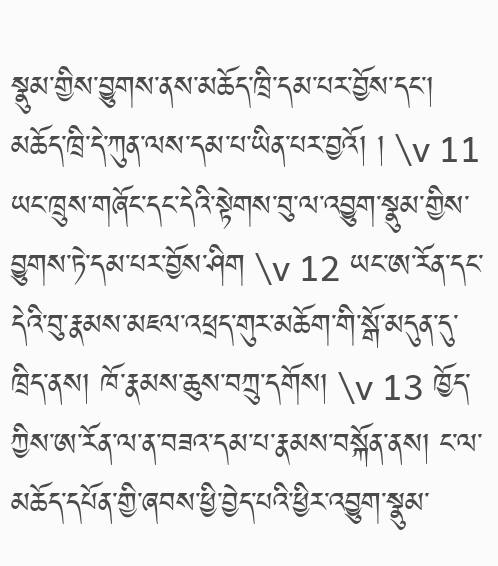སྣུམ་གྱིས་བྱུགས་ནས་མཆོད་ཁྲི་དམ་པར་བྱོས་དང་། མཆོད་ཁྲི་དེ་ཀུན་ལས་དམ་པ་ཡིན་པར་བྱའོ། ། \v 11 ཡང་ཁྲུས་གཞོང་དང་དེའི་སྟེགས་བུ་ལ་འབྱུག་སྣུམ་གྱིས་བྱུགས་ཏེ་དམ་པར་བྱོས་ཤིག \v 12 ཡང་ཨ་རོན་དང་དེའི་བུ་རྣམས་མཇལ་འཕྲད་གུར་མཆོག་གི་སྒོ་མདུན་དུ་ཁྲིད་ནས། ཁོ་རྣམས་ཆུས་བཀྲུ་དགོས། \v 13 ཁྱོད་ཀྱིས་ཨ་རོན་ལ་ན་བཟའ་དམ་པ་རྣམས་བསྐོན་ནས། ང་ལ་མཆོད་དཔོན་གྱི་ཞབས་ཕྱི་བྱེད་པའི་ཕྱིར་འབྱུག་སྣུམ་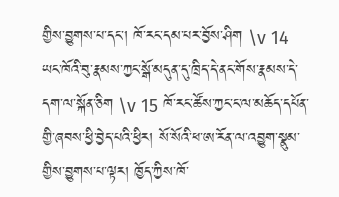གྱིས་བྱུགས་པ་དང་། ཁོ་རང་དམ་པར་བྱོས་ཤིག \v 14 ཡང་ཁོའི་བུ་རྣམས་ཀྱང་སྒོ་མདུན་དུ་ཁྲིད་དེ་ནང་གོས་རྣམས་དེ་དག་ལ་སྐོན་ཅིག \v 15 ཁོ་རང་ཚོས་ཀྱང་ང་ལ་མཆོད་དཔོན་གྱི་ཞབས་ཕྱི་བྱེད་པའི་ཕྱིར། སོ་སོའི་ཕ་ཨ་རོན་ལ་འབྱུག་སྣུམ་གྱིས་བྱུགས་པ་ལྟར། ཁྱོད་ཀྱིས་ཁོ་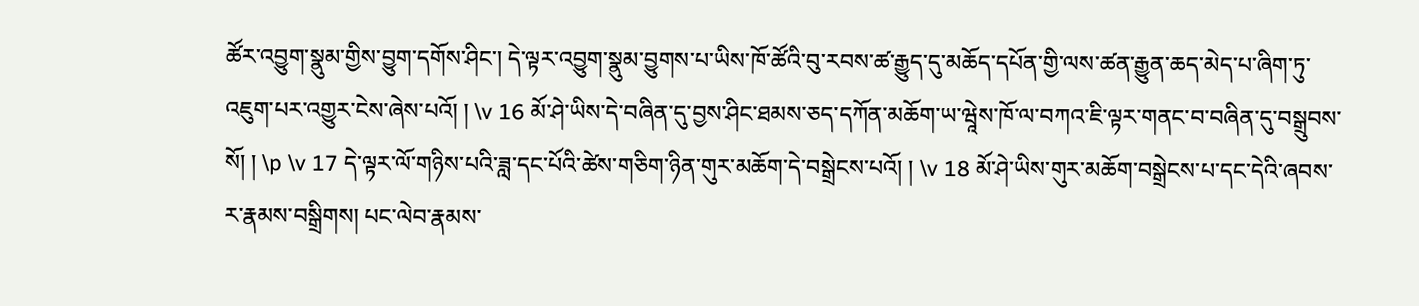ཚོར་འབྱུག་སྣུམ་གྱིས་བྱུག་དགོས་ཤིང་། དེ་ལྟར་འབྱུག་སྣུམ་བྱུགས་པ་ཡིས་ཁོ་ཚོའི་བུ་རབས་ཚ་རྒྱུད་དུ་མཆོད་དཔོན་གྱི་ལས་ཚན་རྒྱུན་ཆད་མེད་པ་ཞིག་ཏུ་འཇུག་པར་འགྱུར་ངེས་ཞེས་པའོ། ། \v 16 མོ་ཤེ་ཡིས་དེ་བཞིན་དུ་བྱས་ཤིང་ཐམས་ཅད་དཀོན་མཆོག་ཡ་ཝཱེས་ཁོ་ལ་བཀའ་ཇི་ལྟར་གནང་བ་བཞིན་དུ་བསྒྲུབས་སོ། ། \p \v 17 དེ་ལྟར་ལོ་གཉིས་པའི་ཟླ་དང་པོའི་ཚེས་གཅིག་ཉིན་གུར་མཆོག་དེ་བསྒྲེངས་པའོ། ། \v 18 མོ་ཤེ་ཡིས་གུར་མཆོག་བསྒྲེངས་པ་དང་དེའི་ཞབས་ར་རྣམས་བསྒྲིགས། པང་ལེབ་རྣམས་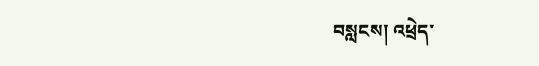བསླངས། འཕྲེད་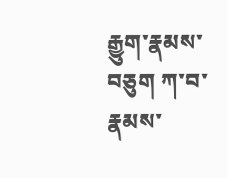རྒྱུག་རྣམས་བཅུག ཀ་བ་རྣམས་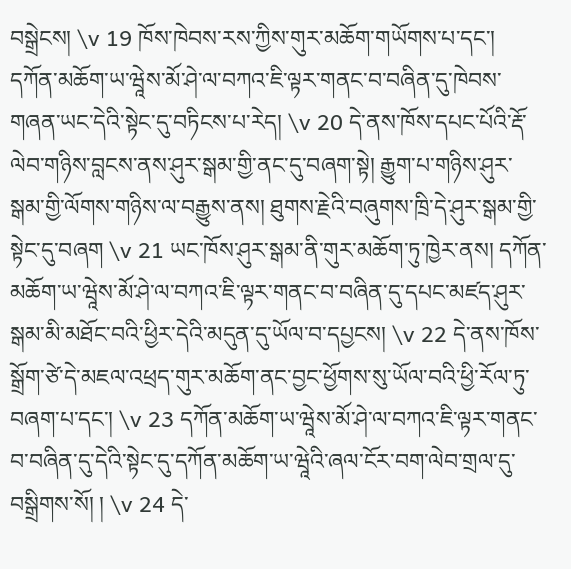བསྒྲེངས། \v 19 ཁོས་ཁེབས་རས་ཀྱིས་གུར་མཆོག་གཡོགས་པ་དང་། དཀོན་མཆོག་ཡ་ཝཱེས་མོ་ཤེ་ལ་བཀའ་ཇི་ལྟར་གནང་བ་བཞིན་དུ་ཁེབས་གཞན་ཡང་དེའི་སྟེང་དུ་བཏིངས་པ་རེད། \v 20 དེ་ནས་ཁོས་དཔང་པོའི་རྡོ་ལེབ་གཉིས་བླངས་ནས་ཤུར་སྒམ་གྱི་ནང་དུ་བཞག་སྟེ། རྒྱུག་པ་གཉིས་ཤུར་སྒམ་གྱི་ལོགས་གཉིས་ལ་བརྒྱུས་ནས། ཐུགས་རྗེའི་བཞུགས་ཁྲི་དེ་ཤུར་སྒམ་གྱི་སྟེང་དུ་བཞག \v 21 ཡང་ཁོས་ཤུར་སྒམ་ནི་གུར་མཆོག་ཏུ་ཁྱེར་ནས། དཀོན་མཆོག་ཡ་ཝཱེས་མོ་ཤེ་ལ་བཀའ་ཇི་ལྟར་གནང་བ་བཞིན་དུ་དཔང་མཛད་ཤུར་སྒམ་མི་མཐོང་བའི་ཕྱིར་དེའི་མདུན་དུ་ཡོལ་བ་དཔྱངས། \v 22 དེ་ནས་ཁོས་སྒྲོག་ཙེ་དེ་མཇལ་འཕྲད་གུར་མཆོག་ནང་བྱང་ཕྱོགས་སུ་ཡོལ་བའི་ཕྱི་རོལ་ཏུ་བཞག་པ་དང་། \v 23 དཀོན་མཆོག་ཡ་ཝཱེས་མོ་ཤེ་ལ་བཀའ་ཇི་ལྟར་གནང་བ་བཞིན་དུ་དེའི་སྟེང་དུ་དཀོན་མཆོག་ཡ་ཝཱེའི་ཞལ་ངོར་བག་ལེབ་གྲལ་དུ་བསྒྲིགས་སོ། ། \v 24 དེ་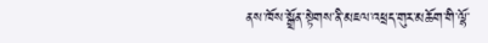ནས་ཁོས་སྒྲོན་སྟེགས་ནི་མཇལ་འཕྲད་གུར་མཆོག་གི་ལྷོ་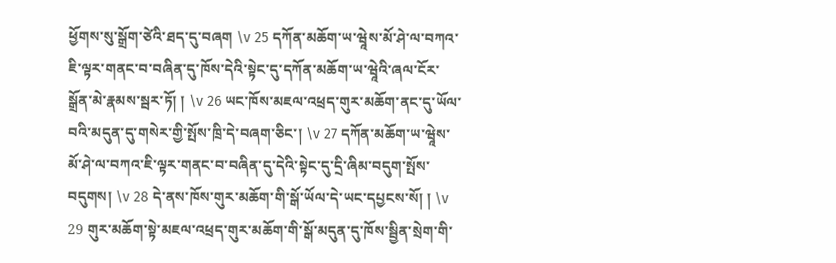ཕྱོགས་སུ་སྒྲོག་ཙེའི་ཐད་དུ་བཞག \v 25 དཀོན་མཆོག་ཡ་ཝཱེས་མོ་ཤེ་ལ་བཀའ་ཇི་ལྟར་གནང་བ་བཞིན་དུ་ཁོས་དེའི་སྟེང་དུ་དཀོན་མཆོག་ཡ་ཝཱེའི་ཞལ་ངོར་སྒྲོན་མེ་རྣམས་སྦར་ཏོ། ། \v 26 ཡང་ཁོས་མཇལ་འཕྲད་གུར་མཆོག་ནང་དུ་ཡོལ་བའི་མདུན་དུ་གསེར་གྱི་སྤོས་ཁྲི་དེ་བཞག་ཅིང་། \v 27 དཀོན་མཆོག་ཡ་ཝཱེས་མོ་ཤེ་ལ་བཀའ་ཇི་ལྟར་གནང་བ་བཞིན་དུ་དེའི་སྟེང་དུ་དྲི་ཞིམ་བདུག་སྤོས་བདུགས། \v 28 དེ་ནས་ཁོས་གུར་མཆོག་གི་སྒོ་ཡོལ་དེ་ཡང་དཔྱངས་སོ། ། \v 29 གུར་མཆོག་སྟེ་མཇལ་འཕྲད་གུར་མཆོག་གི་སྒོ་མདུན་དུ་ཁོས་སྦྱིན་སྲེག་གི་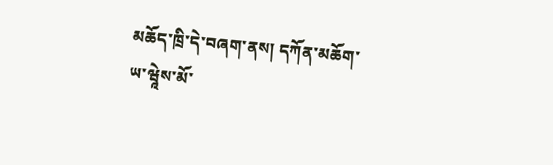མཆོད་ཁྲི་དེ་བཞག་ནས། དཀོན་མཆོག་ཡ་ཝཱེས་མོ་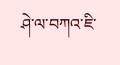ཤེ་ལ་བཀའ་ཇི་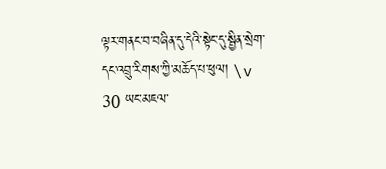ལྟར་གནང་བ་བཞིན་དུ་དེའི་སྟེང་དུ་སྦྱིན་སྲེག་དང་འབྲུ་རིགས་ཀྱི་མཆོད་པ་ཕུལ། \v 30 ཡང་མཇལ་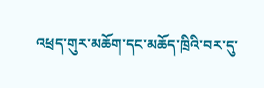འཕྲད་གུར་མཆོག་དང་མཆོད་ཁྲིའི་བར་དུ་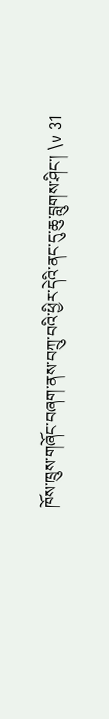ཁོས་ཁྲུས་གཞོང་བཞག་ནས་བཀྲུ་བའི་ཕྱིར་དེའི་ནང་དུ་ཆུ་བླུགས་ཤིང་། \v 31